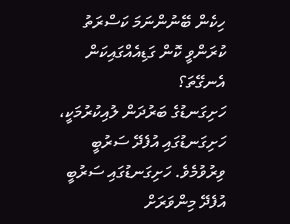ހިކެން ބޭނުންނަމަ ކަސްރަތު ކުރަންވީ ކޮން ގަޑިއެއްގައިކަން އެނގޭތަ؟
ހަށިގަނޑުގެ ބަރުދަން ލުއިކުރުމަކީ، ހަށިގަނޑުގައި އުފެދޭ ސަރުބީ ވިރުވުމެވެ. ހަށިގަނޑުގައި ސަރުބީ އުފެދޭ މިންވަރަށް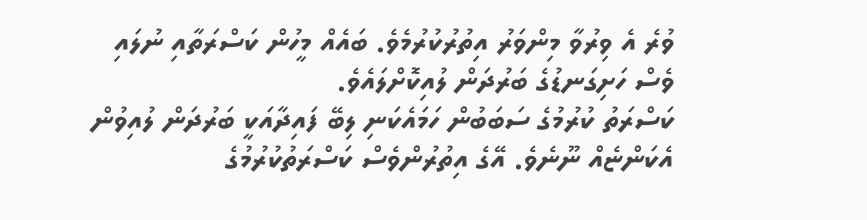ވުރެ އެ ވިރުވާ މިންވަރު އިތުރުކުރުމެވެ. ބައެއް މީހުން ކަސްރަތާއި ނުލައި ވެސް ހަށިގަނޑުގެ ބަރުދަން ލުއިކޮށްލައެވެ.
ކަސްރަތު ކުރުމުގެ ސަބަބުން ހަމައެކަނި ލިބޭ ފައިދާއަކީ ބަރުދަން ލުއިވުން އެކަންޏެއް ނޫނެވެ. އޭގެ އިތުރުންވެސް ކަސްރަތުކުރުމުގެ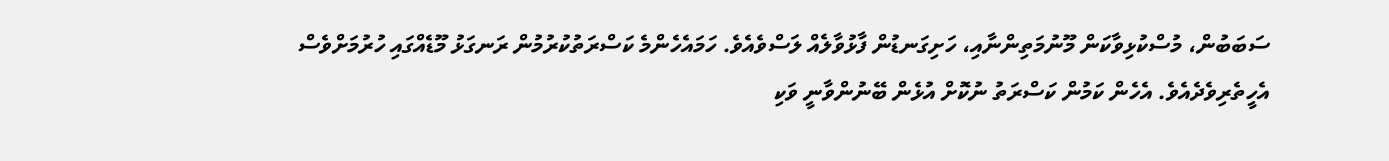ސަބަބުން، މުސްކުޅިވާކަން މޫނުމަތިންނާއި، ހަށިގަނޑުން ފާޅުވާލެއް ލަސްވެއެވެ. ހަމައެހެންމެ ކަސްރަތުކުރުމުން ރަނގަޅު މޫޑެއްގައި ހުރުމަށްވެސް އެހީތެރިވެދެއެވެ. އެހެން ކަމުން ކަސްރަތު ނުކޮށް އުޅެން ބޭނުންވާނީ ވަކި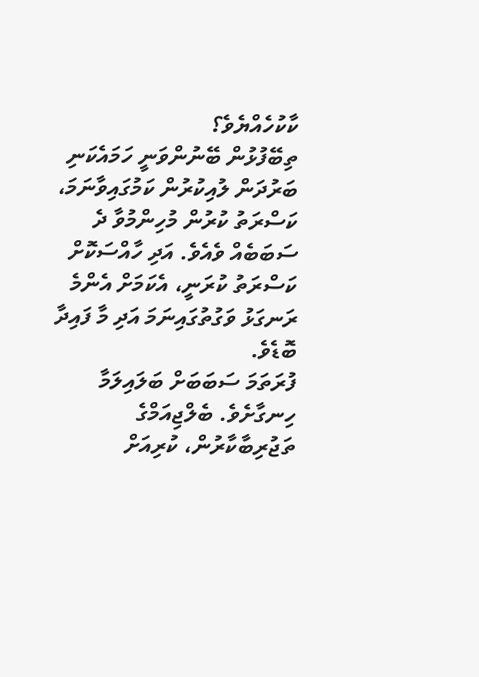ކާކުހެއްޔެވެ؟
ތިބޭފުޅުން ބޭނުންވަނީ ހަމައެކަނި ބަރުދަން ލުއިކުރުން ކަމުގައިވާނަމަ، ކަސްރަތު ކުރުން މުހިންމުވާ ދެ ސަބަބެއް ވެއެވެ. އަދި ހާއްސަކޮށް ކަސްރަތު ކުރަނީ، އެކަމަށް އެންމެ ރަނގަޅު ވަގުތުގައިނަމަ އަދި މާ ފައިދާ ބޮޑެވެ.
ފުރަތަމަ ސަބަބަށް ބަލައިލަމާ ހިނގާށެވެ. ބެލްޖިއަމްގެ ތަޖުރިބާކާރުން، ކުރިއަށް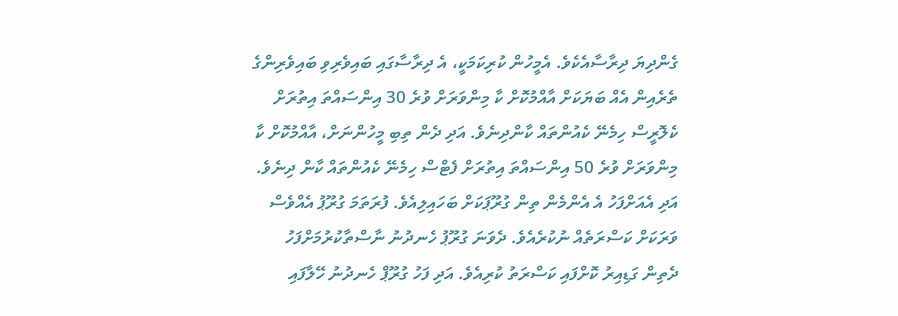ގެންދިޔަ ދިރާސާއެކެވެ. އެމީހުން ކުރިކަމަކީ، އެ ދިރާސާގައި ބައިވެރިވި ބައިވެރިންގެ ތެރެއިން އެއް ބަޔަކަށް އާއްމުކޮށް ކާ މިންވަރަށް ވުރެ 30 އިންސައްތަ އިތުރަށް ކެލޮރީސް ހިމެނޭ ކެއުންތައް ކާންދިނެވެ. އަދި ދެން ތިބި މީހުންނަށް، އާއްމުކޮށް ކާ މިންވަރަށް ވުރެ 50 އިންސައްތަ އިތުރަށް ފެޓްސް ހިމެނޭ ކެއުންތައް ކާން ދިނެވެ. އަދި އެއަށްފަހު އެ އެންމެން ތިން ގުރޫޕަކަށް ބަހައިލިއެވެ. ފުރަތަމަ ގުރޫޕު އެއްވެސް ވަރަކަށް ކަސްރަތެއް ނުކުރެއެވެ. ދެވަނަ ގުރޫޕު ހެނދުނު ނާސްތާކުރުމަށްފަހު ދެތިން ގަޑިއިރު ކޮށްފައި ކަސްރަތު ކުރިއެވެ. އަދި ފަހު ގުރޫޕް ހެނދުނު ހޭލާފައި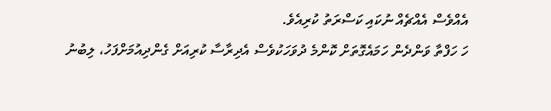އެއްވެސް އެއްޗެއް ނުކައި ކަސްރަތު ކުރިއެވެ.
ހަ ހަފްތާ ވަންދެން ހަމައެގޮތަށް ކޮންމެ ދުވަހަކުވެސް އެދިރާސާ ކުރިއަށް ގެންދިއުމަށްފަހު، ލިބުނު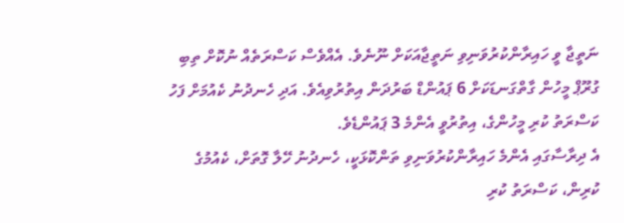ނަތީޖާ ވީ ހައިރާންކުރުވަނިވި ނަތީޖާއަކަށް ނޫނެވެ. އެއްވެސް ކަސްރަތެއް ނުކޮށް ތިބި ގުރޫޕް މީހުން ގާތްގަނޑަކަށް 6 ޕައުންޑް ބަރުދަން އިތުރުވިއެވެ. އަދި ހެނދުނު ކެއުމަށް ފަހު ކަސްރަތު ކުރި މީހުންގެ، އިތުރުވީ އެންމެ 3 ޕައުންޑެވެ.
އެ ދިރާސާގައި އެންމެ ހައިރާންކުރުވަނިވި ތަންކޮޅަކީ، ހެނދުނު ހޭލާ ގޮތަށް، ކެއުމުގެ ކުރިން، ކަސްރަތު ކުރި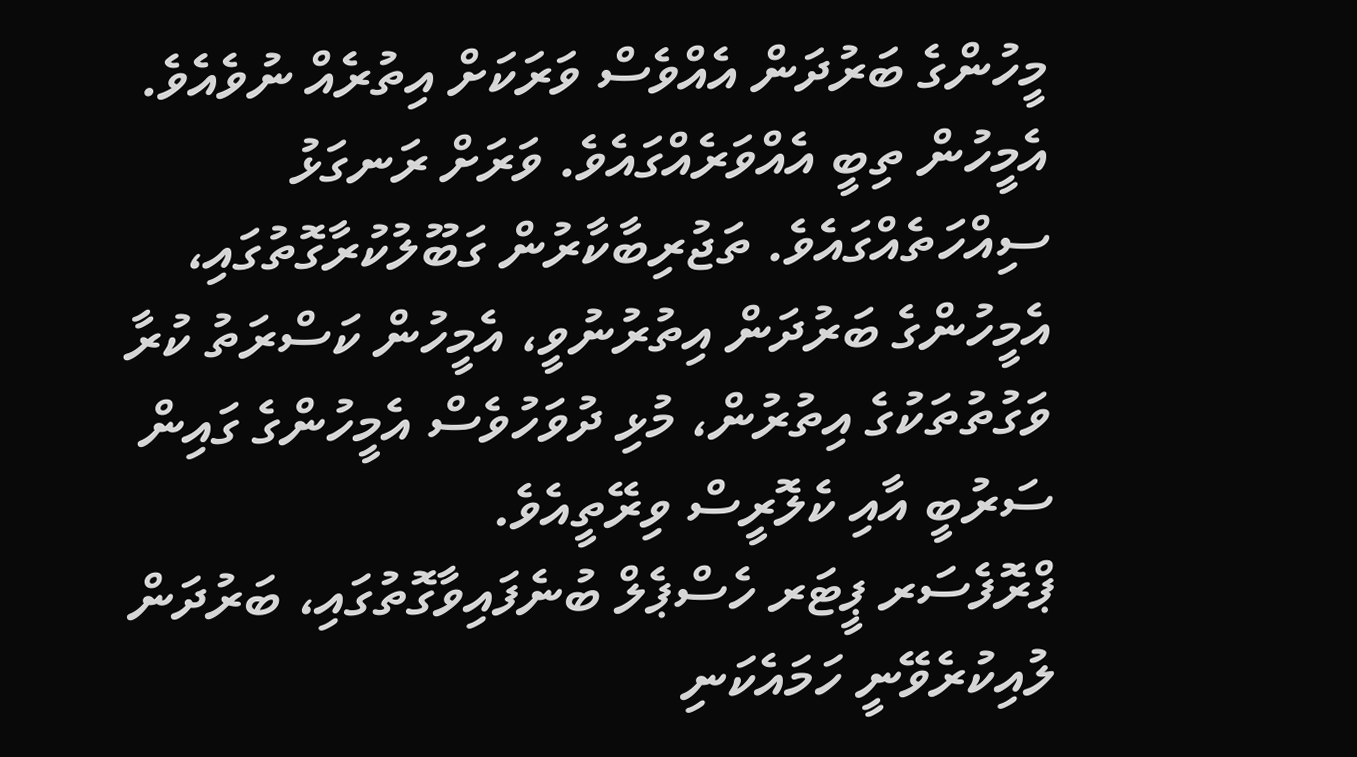މީހުންގެ ބަރުދަން އެއްވެސް ވަރަކަށް އިތުރެއް ނުވެއެވެ. އެމީހުން ތިބީ އެއްވަރެއްގައެވެ. ވަރަށް ރަނގަޅު ސިއްހަތެއްގައެވެ. ތަޖުރިބާކާރުން ގަބޫލުކުރާގޮތުގައި، އެމީހުންގެ ބަރުދަން އިތުރުނުވީ، އެމީހުން ކަސްރަތު ކުރާ ވަގުތުތަކުގެ އިތުރުން، މުޅި ދުވަހުވެސް އެމީހުންގެ ގައިން ސަރުބީ އާއި ކެލޮރީސް ވިރޭތީއެވެ.
ޕްރޮފެސަރ ޕީޓަރ ހެސްޕެލް ބުނެފައިވާގޮތުގައި، ބަރުދަން ލުއިކުރެވޭނީ ހަމައެކަނި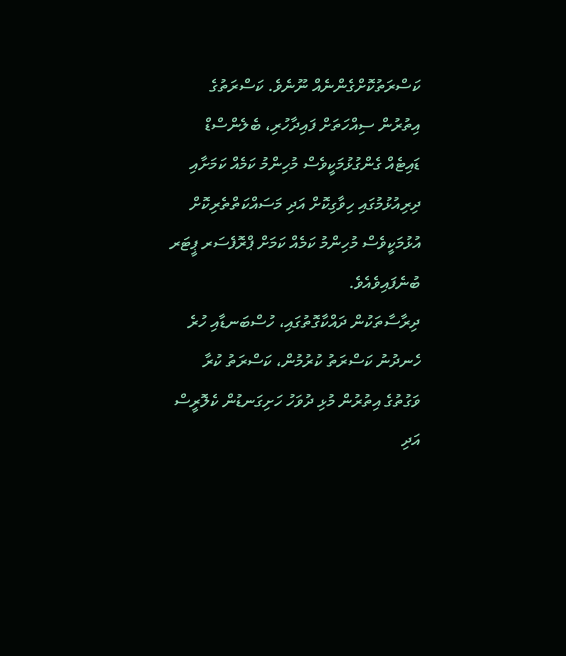ކަސްރަތުކޮށްގެންނެއް ނޫނެވެ. ކަސްރަތުގެ އިތުރުން ސިއްހަތަށް ފައިދާހުރި، ބެލެންސްޑް ޑައިޓެއް ގެންގުޅުމަކީވެސް މުހިންމު ކަމެއް ކަމަށާއި ދިރިއުޅުމުގައި ހިވާގިކޮށް އަދި މަސައްކަތްތެރިކޮށް އުޅުމަކީވެސް މުހިންމު ކަމެއް ކަމަށް ޕްރޮފެސަރ ޕީޓަރ ބުނެފައިވެއެވެ.
ދިރާސާތަކުން ދައްކާގޮތުގައި، ހުސްބަނޑާއި ހުރެ ހެނދުނު ކަސްރަތު ކުރުމުން، ކަސްރަތު ކުރާ ވަގުތުގެ އިތުރުން މުޅި ދުވަހު ހަށިގަނޑުން ކެލޮރީސް އަދި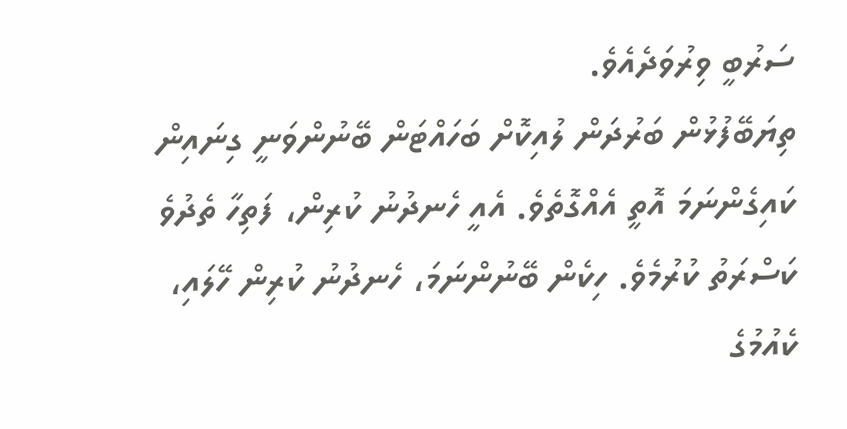ސަރުބީ ވިރުވަދެއެވެ.
ތިޔަބޭފުޅުން ބަރުދަން ލުއިކޮށް ބަހައްޓަން ބޭނުންވަނީ ގިނައިން ކައިގެންނަމަ އޮތީ އެއްގޮތެވެ. އެއީ ހެނދުނު ކުރިން، ފަތިހާ ތެދުވެ ކަސްރަތު ކުރުމެވެ. ހިކެން ބޭނުންނަމަ، ހެނދުނު ކުރިން ހޭލައި، ކެއުމުގެ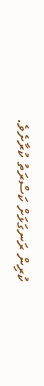ކުރިން ރަނގަޅަށް ކަސްރަތު ކުރާށެވެ.